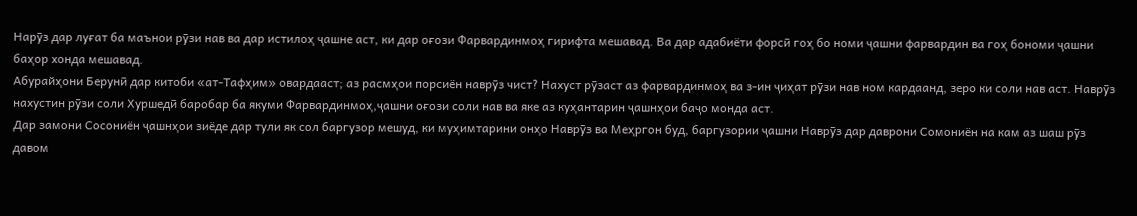Нарӯз дар луғат ба маънои рӯзи нав ва дар истилоҳ ҷашне аст, ки дар оғози Фарвардинмоҳ гирифта мешавад. Ва дар адабиёти форсӣ гоҳ бо номи ҷашни фарвардин ва гоҳ бономи ҷашни баҳор хонда мешавад.
Абурайҳони Берунӣ дар китоби «ат-Тафҳим» овардааст; аз расмҳои порсиён наврӯз чист? Нахуст рӯзаст аз фарвардинмоҳ ва з-ин ҷиҳат рӯзи нав ном кардаанд, зеро ки соли нав аст. Наврӯз нахустин рӯзи соли Хуршедӣ баробар ба якуми Фарвардинмоҳ,ҷашни оғози соли нав ва яке аз куҳантарин ҷашнҳои баҷо монда аст.
Дар замони Сосониён ҷашнҳои зиёде дар тули як сол баргузор мешуд, ки муҳимтарини онҳо Наврӯз ва Меҳргон буд, баргузории ҷашни Наврӯз дар даврони Сомониён на кам аз шаш рӯз давом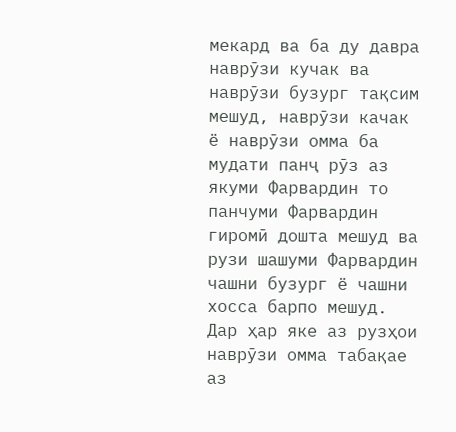мекард ва ба ду давра наврӯзи кучак ва наврӯзи бузург тақсим мешуд, наврӯзи качак ё наврӯзи омма ба мудати панҷ рӯз аз якуми Фарвардин то панчуми Фарвардин гиромӣ дошта мешуд ва рузи шашуми Фарвардин чашни бузург ё чашни хосса барпо мешуд.
Дар ҳар яке аз рузҳои наврӯзи омма табақае аз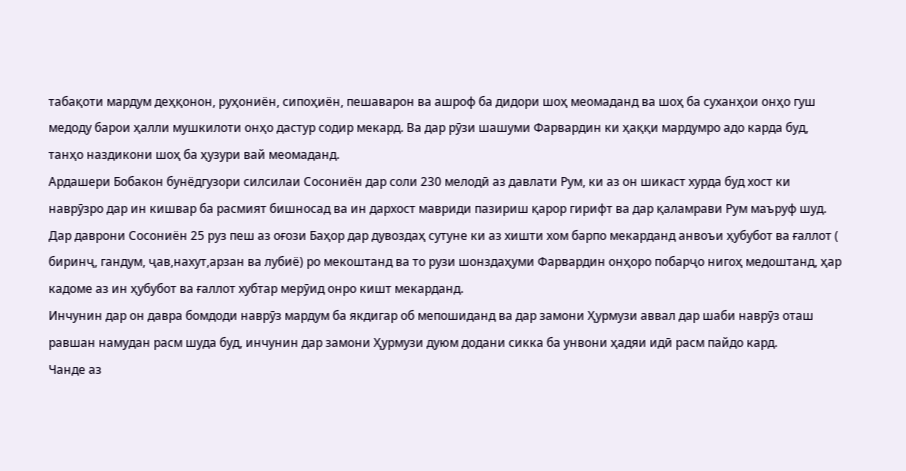табақоти мардум деҳқонон, руҳониён, сипоҳиён, пешаварон ва ашроф ба дидори шоҳ меомаданд ва шоҳ ба суханҳои онҳо гуш медоду барои ҳалли мушкилоти онҳо дастур содир мекард. Ва дар рӯзи шашуми Фарвардин ки ҳаққи мардумро адо карда буд, танҳо наздикони шоҳ ба ҳузури вай меомаданд.
Ардашери Бобакон бунёдгузори силсилаи Сосониён дар соли 230 мелодӣ аз давлати Рум, ки аз он шикаст хурда буд хост ки наврӯзро дар ин кишвар ба расмият бишносад ва ин дархост мавриди пазириш қарор гирифт ва дар қаламрави Рум маъруф шуд.
Дар даврони Сосониён 25 руз пеш аз оғози Баҳор дар дувоздаҳ сутуне ки аз хишти хом барпо мекарданд анвоъи ҳубубот ва ғаллот ( биринҷ, гандум, ҷав,нахут,арзан ва лубиё) ро мекоштанд ва то рузи шонздаҳуми Фарвардин онҳоро побарҷо нигоҳ медоштанд, ҳар кадоме аз ин ҳубубот ва ғаллот хубтар мерӯид онро кишт мекарданд.
Инчунин дар он давра бомдоди наврӯз мардум ба якдигар об мепошиданд ва дар замони Ҳурмузи аввал дар шаби наврӯз оташ равшан намудан расм шуда буд, инчунин дар замони Ҳурмузи дуюм додани сикка ба унвони ҳадяи идӣ расм пайдо кард.
Чанде аз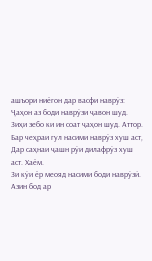ашъори ниёгон дар васфи наврӯз:
Ҷаҳон аз боди наврӯзи ҷавон шуд.
Зиҳи зебо ки ин соат ҷаҳон шуд. Аттор.
Бар чеҳраи гул насими наврӯз хуш аст,
Дар саҳнаи ҷашн рӯи дилафрӯз хуш аст. Хаём.
Зи кӯи ёр меояд насими боди наврӯзӣ.
Азин бод ар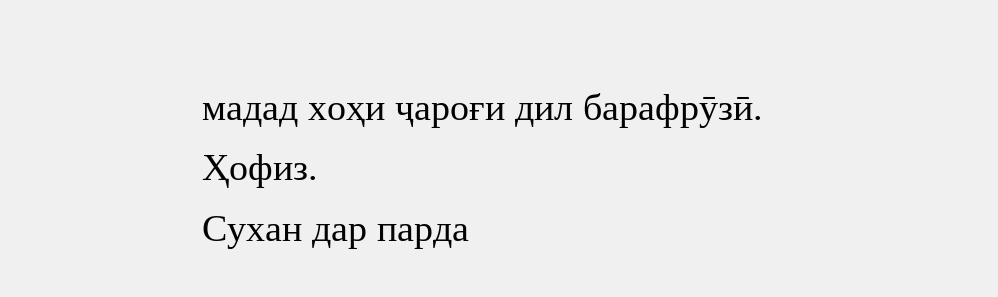мадад хоҳи ҷароғи дил барафрӯзӣ. Ҳофиз.
Сухан дар парда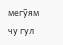мегӯям чу гул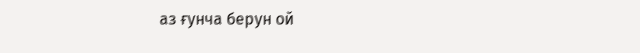аз ғунча берун ой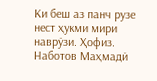Ки беш аз панч рузе нест ҳукми мири наврӯзи. Ҳофиз.
Наботов Маҳмадӣ